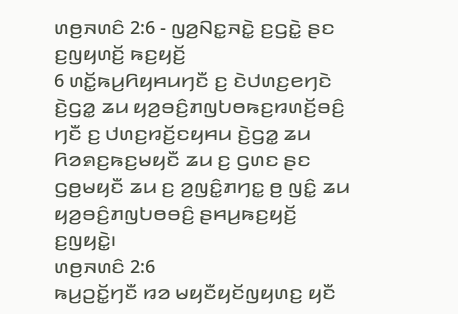ꤛꤥ꤬ꤏꤛꤢꤨ 2:6 - ꤜꤤ꤬ꤡꤢ꤭ꤏꤢꤧ꤭ ꤢ꤬ꤞꤢꤧ꤭ ꤔꤢ ꤢ꤬ꤜꤟꤛꤢꤩ꤬ ꤒꤢ꤬ꤟꤢꤩ꤬
6 ꤛꤢꤩ꤭ꤒꤣ꤬ꤖꤟꤌꤣꤚꤢꤪ ꤢ꤬ ꤢꤧꤓꤛꤢ꤬ꤕꤚꤢꤧ ꤢꤧ꤬ꤞꤤ꤭ ꤘꤣ ꤟꤤ꤬ꤋꤢꤨ꤬ꤊꤜꤝꤥꤒꤢ꤬ꤙꤛꤢꤩ꤬ꤋꤢꤨ꤬ ꤚꤢꤪ ꤢ꤬ ꤓꤛꤢ꤬ꤙꤢꤩ꤬ꤢꤟꤌꤣ ꤢꤧ꤬ꤞꤤ꤭ ꤘꤣ ꤖꤤꤎꤢ꤬ꤒꤢ꤬ꤗꤟꤢꤪ ꤘꤣ ꤢ꤬ ꤞꤛꤢ ꤔꤢ ꤞꤥ꤬ꤗꤟꤢꤪ ꤘꤣ ꤢ꤬ ꤤ꤬ꤜꤢꤨ꤭ꤊꤚꤢ꤭ ꤥ꤬ ꤜꤢꤨ꤭ ꤘꤣ ꤟꤤ꤬ꤋꤢꤨ꤬ꤊꤜꤝꤥꤋꤢꤨ꤬ ꤔꤌꤣ꤬ꤒꤢ꤬ꤟꤢꤩ꤬ ꤢ꤬ꤜꤟꤢꤧ꤭꤯
ꤛꤥ꤬ꤏꤛꤢꤨ 2:6
ꤒꤣ꤬ꤑꤢꤩ꤭ꤚꤢꤪ ꤙꤤ ꤗꤟꤢꤪꤟꤢꤩꤜꤟꤛꤢ꤬ ꤟꤢꤪ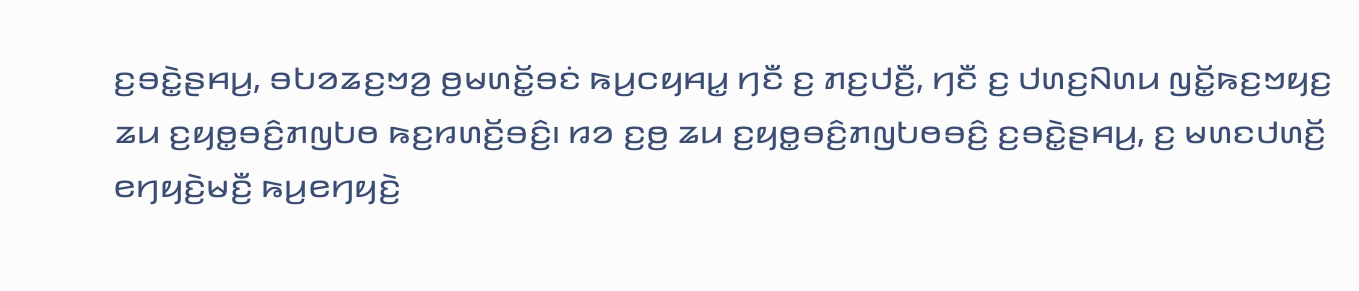ꤢ꤬ꤋꤢꤧ꤭ꤔꤌꤣ꤬, ꤋꤝꤤꤘꤢ꤬ꤠꤤ꤬ ꤥ꤬ꤗꤛꤢꤩ꤭ꤋꤢꤦ ꤒꤣ꤬ꤍꤟꤌꤣ꤭ ꤚꤢꤪ ꤢ꤬ ꤊꤢ꤬ꤓꤢꤪ꤬, ꤚꤢꤪ ꤢ꤬ ꤓꤛꤢ꤬ꤡꤛꤣ ꤜꤢꤩ꤭ꤒꤢ꤬ꤠꤟꤢ꤬ ꤘꤣ ꤢ꤬ꤟꤥ꤭ꤋꤢꤨ꤬ꤊꤜꤝꤥ ꤒꤢ꤬ꤙꤛꤢꤩ꤬ꤋꤢꤨ꤬꤯ ꤙꤤ ꤢ꤬ꤥ꤬ ꤘꤣ ꤢ꤬ꤟꤥ꤭ꤋꤢꤨ꤬ꤊꤜꤝꤥꤋꤢꤨ꤬ ꤢ꤬ꤋꤢꤧ꤭ꤔꤌꤣ꤬, ꤢ꤬ ꤗꤛꤢꤓꤛꤢꤩ꤬ ꤕꤚꤟꤢꤧ꤬ꤗꤢꤪ꤬ ꤒꤣ꤬ꤕꤚꤟꤢꤧ꤬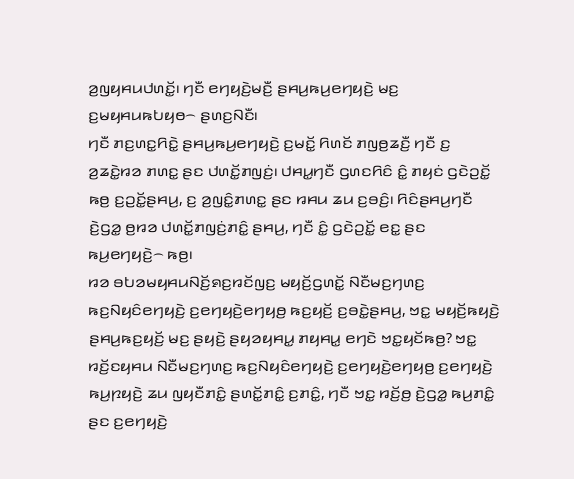ꤤ꤬ꤜꤟꤌꤣꤓꤛꤢꤩ꤭꤯ ꤚꤢꤪ ꤕꤚꤟꤢꤧ꤬ꤗꤢꤪ꤬ ꤔꤌꤣ꤬ꤒꤣ꤬ꤕꤚꤟꤢꤧ꤬ ꤗꤢ꤬ ꤢ꤬ꤗꤟꤌꤣꤒꤝꤟꤥ꤮ ꤔꤛꤢ꤬ꤡꤢꤪ꤯
ꤚꤢꤪ ꤊꤢ꤬ꤛꤢ꤭ꤖꤢꤧ꤭ ꤔꤌꤣ꤬ꤒꤣ꤬ꤕꤚꤟꤢꤧ꤬ ꤢ꤬ꤗꤢꤩ꤭ ꤖꤛꤢꤩ ꤊꤜꤥ꤬ꤘꤢꤪ꤬ ꤚꤢꤪ ꤢ꤬ ꤤ꤬ꤘꤢꤧ꤭ꤙꤤ ꤊꤛꤢ꤭ ꤔꤢ ꤓꤛꤢꤩ꤭ꤊꤜꤢꤦ꤬꤯ ꤓꤌꤣ꤭ꤚꤢꤪ ꤞꤛꤢꤖꤢꤨ ꤢꤨ꤭ ꤊꤟꤢꤦ ꤞꤢꤧꤑꤢꤩ꤭ ꤒꤥ꤬ ꤢ꤬ꤑꤢꤩ꤭ꤔꤌꤣ꤬, ꤢ꤬ ꤤ꤬ꤜꤢꤨ꤭ꤊꤛꤢ꤭ ꤔꤢ ꤙꤌꤣ ꤘꤣ ꤢ꤬ꤋꤢꤨ꤬꤯ ꤖꤢꤨꤔꤌꤣ꤬ꤚꤢꤪ ꤢꤧ꤬ꤞꤤ꤭ ꤥ꤬ꤙꤤ ꤓꤛꤢꤩ꤭ꤊꤜꤢꤦ꤬ꤊꤢꤨ꤭ ꤔꤌꤣ꤬, ꤚꤢꤪ ꤢꤨ꤭ ꤞꤢꤧꤑꤢꤩ꤭ ꤕꤢ꤭ ꤔꤢ ꤒꤣ꤬ꤕꤚꤟꤢꤧ꤬꤮ ꤒꤥ꤬꤯
ꤙꤤ ꤋꤝꤤꤗꤟꤌꤣꤡꤢꤩ꤬ꤎꤢ꤬ꤙꤢꤩꤜꤢ꤬ ꤗꤟꤢꤩ꤬ꤞꤛꤢꤩ꤭ ꤡꤢꤪꤗꤢ꤬ꤚꤛꤢ꤬ ꤒꤢ꤬ꤡꤟꤢꤨꤕꤚꤟꤢꤧ꤬ ꤢ꤬ꤕꤚꤟꤢꤧ꤬ꤕꤚꤟꤥ꤬ ꤒꤢ꤬ꤟꤢꤩ꤬ ꤢ꤬ꤋꤢꤧ꤭ꤔꤌꤣ꤬, ꤠꤢ꤭ ꤗꤟꤢꤩ꤬ꤒꤟꤢꤧ꤬ ꤔꤌꤣ꤬ꤒꤢ꤬ꤟꤢꤩ꤬ ꤗꤢ꤬ ꤔꤟꤢꤧ꤬ ꤔꤟꤤꤟꤌꤣ꤭ ꤊꤟꤌꤣ꤭ ꤕꤚꤢꤧ ꤠꤢ꤭ꤟꤢꤩꤒꤥ꤬? ꤠꤢ꤭ ꤙꤢꤩ꤬ꤢꤟꤌꤣ ꤡꤢꤪꤗꤢ꤬ꤚꤛꤢ꤬ ꤒꤢ꤬ꤡꤟꤢꤨꤕꤚꤟꤢꤧ꤬ ꤢ꤬ꤕꤚꤟꤢꤧ꤬ꤕꤚꤟꤥ꤬ ꤢ꤬ꤕꤚꤟꤢꤧ꤬ ꤒꤣ꤬ꤐꤟꤢꤧ꤬ ꤘꤣ ꤜꤟꤢꤪꤊꤢꤨ꤭ ꤔꤛꤢꤩ꤭ꤊꤢꤨ꤭ ꤢ꤬ꤊꤢꤨ꤭, ꤚꤢꤪ ꤠꤢ꤭ ꤙꤢꤩ꤬ꤥ꤬ ꤢꤧ꤬ꤞꤤ꤭ ꤒꤣ꤬ꤊꤢꤨ꤭ ꤔꤢ ꤢ꤬ꤕꤚꤟꤢꤧ꤬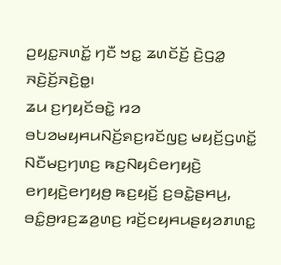ꤑꤟꤢ꤭ꤏꤛꤢꤩ꤭ ꤚꤢꤪ ꤠꤢ꤭ ꤘꤛꤢꤩꤢꤩ꤬ ꤢꤧ꤬ꤞꤤ꤭ ꤏꤢꤧ꤬ꤢꤩ꤬ꤏꤢꤧ꤬ꤥ꤭꤯
ꤘꤣ ꤢ꤬ꤚꤟꤢꤩꤋꤢꤧ꤭ ꤙꤤ ꤋꤝꤤꤗꤟꤌꤣꤡꤢꤩ꤬ꤎꤢ꤬ꤙꤢꤩꤜꤢ꤬ ꤗꤟꤢꤩ꤬ꤞꤛꤢꤩ꤭ ꤡꤢꤪꤗꤢ꤬ꤚꤛꤢ꤬ ꤒꤢ꤬ꤡꤟꤢꤨꤕꤚꤟꤢꤧ꤬ ꤕꤚꤟꤢꤧ꤬ꤕꤚꤟꤥ꤬ ꤒꤢ꤬ꤟꤢꤩ꤬ ꤢ꤬ꤋꤢꤧ꤭ꤔꤌꤣ꤬, ꤋꤢꤨ꤭ꤥ꤬ꤙꤢ꤬ꤘꤤ꤬ꤛꤢ꤬ ꤙꤢꤩ꤬ꤢꤟꤌꤣꤔꤟꤤꤊꤛꤢ꤭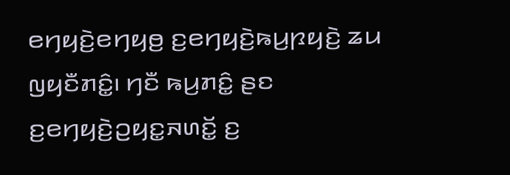ꤕꤚꤟꤢꤧ꤬ꤕꤚꤟꤥ꤬ ꤢ꤬ꤕꤚꤟꤢꤧ꤬ꤒꤣ꤬ꤐꤟꤢꤧ꤬ ꤘꤣ ꤜꤟꤢꤪꤊꤢꤨ꤭꤯ ꤚꤢꤪ ꤒꤣ꤬ꤊꤢꤨ꤭ ꤔꤢ ꤢ꤬ꤕꤚꤟꤢꤧ꤬ꤑꤟꤢ꤭ꤏꤛꤢꤩ꤭ ꤢ꤬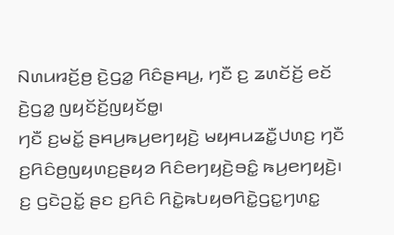ꤡꤛꤣꤙꤢꤩ꤬ꤥ꤬ ꤢꤧ꤬ꤞꤤ꤭ ꤖꤢꤨꤔꤌꤣ꤬, ꤚꤢꤪ ꤢ꤬ ꤘꤛꤢꤩꤢꤩ꤬ ꤕꤢꤩ ꤢꤧ꤬ꤞꤤ꤭ ꤜꤟꤢꤩꤢꤩ꤬ꤜꤟꤢꤩꤥ꤭꤯
ꤚꤢꤪ ꤢ꤬ꤗꤢꤩ꤭ ꤔꤌꤣ꤬ꤒꤣ꤬ꤕꤚꤟꤢꤧ꤬ ꤗꤟꤌꤣꤘꤢꤪ꤭ꤓꤛꤢ꤬ ꤚꤢꤪ ꤢ꤬ꤖꤢꤨꤥ꤬ꤜꤟꤛꤢ꤬ꤔꤟꤤ ꤖꤢꤨꤕꤚꤟꤢꤧ꤬ꤋꤢꤨ꤭ ꤒꤣ꤬ꤕꤚꤟꤢꤧ꤬꤯ ꤢ꤬ ꤞꤢꤧꤑꤢꤩ꤭ ꤔꤢ ꤢ꤬ꤖꤢꤨ ꤖꤢꤧ꤭ꤒꤝꤟꤥꤖꤢꤧ꤭ꤞꤢ꤭ꤚꤛꤢ꤭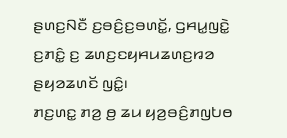ꤔꤛꤢ꤬ꤡꤢꤪ ꤢ꤬ꤋꤢꤨ꤬ꤢ꤬ꤋꤛꤢꤩ꤭, ꤞꤌꤣ꤭ꤜꤢꤧ꤭ ꤢ꤬ꤊꤢꤨ꤭ ꤢ꤬ ꤘꤛꤢ꤬ꤢꤟꤌꤣꤘꤛꤢ꤬ꤙꤤ ꤔꤟꤤꤘꤛꤢꤩ ꤜꤢꤨ꤭꤯
ꤊꤢ꤬ꤛꤢ꤭ ꤊꤤ꤬ ꤥ꤬ ꤘꤣ ꤟꤤ꤬ꤋꤢꤨ꤬ꤊꤜꤝꤥ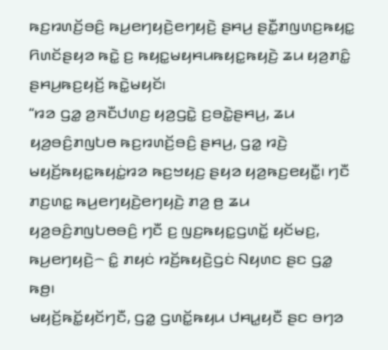ꤒꤢ꤬ꤙꤛꤢꤩ꤬ꤋꤢꤨ꤬ ꤒꤣ꤬ꤕꤚꤟꤢꤧ꤬ꤕꤚꤟꤢꤧ꤬ ꤔꤌꤣ꤬ ꤔꤢꤪ꤭ꤊꤜꤛꤢ꤬ꤒꤟꤢ꤭ ꤖꤛꤢꤩꤔꤟꤤ ꤒꤢꤧ꤭ ꤢ꤬ ꤒꤟꤢ꤭ꤗꤟꤌꤣꤒꤟꤢ꤭ꤒꤟꤢꤧ꤬ ꤘꤣ ꤟꤤ꤬ꤊꤢꤨ꤭ ꤔꤌꤣ꤬ꤒꤢ꤬ꤟꤢꤩ꤬ ꤒꤢꤧ꤭ꤗꤟꤢꤩ꤯
“ꤙꤤ ꤞꤤ꤭ ꤤ꤬ꤏꤢꤪꤓꤛꤢ꤬ ꤟꤤ꤬ꤞꤢꤧ꤭ ꤢ꤬ꤋꤢꤧ꤭ꤔꤌꤣ꤬, ꤘꤣ ꤟꤤ꤬ꤋꤢꤨ꤬ꤊꤜꤝꤥ ꤒꤢ꤬ꤙꤛꤢꤩ꤬ꤋꤢꤨ꤬ ꤔꤌꤣ꤬, ꤞꤤ꤭ ꤙꤢꤧ꤬ ꤗꤟꤢꤩ꤬ꤒꤟꤢ꤭ꤒꤟꤢꤦ꤭ꤙꤤ ꤒꤢ꤬ꤠꤟꤢ꤬ ꤔꤟꤤ ꤟꤤ꤬ꤒꤢ꤬ꤕꤟꤢꤪ꤭꤯ ꤚꤢꤪ ꤊꤢ꤬ꤛꤢ꤭ ꤒꤣ꤬ꤕꤚꤟꤢꤧ꤬ꤕꤚꤟꤢꤧ꤬ ꤊꤤ꤬ ꤥ꤬ ꤘꤣ ꤟꤤ꤬ꤋꤢꤨ꤬ꤊꤜꤝꤥꤋꤢꤨ꤬ ꤚꤢꤪ ꤢ꤬ ꤜꤢ꤬ꤒꤟꤢ꤭ꤞꤛꤢꤩ꤭ ꤟꤢꤩꤗꤢ꤬, ꤒꤣ꤬ꤕꤚꤟꤢꤧ꤬꤮ ꤢꤨ꤭ ꤊꤟꤢꤦ ꤙꤢꤩ꤬ꤒꤟꤢꤧ꤬ꤞꤢꤦ ꤡꤟꤛꤢ ꤔꤢ ꤞꤤ꤭ ꤒꤥ꤬꤯
ꤗꤟꤢꤩ꤬ꤒꤢꤩ꤭ꤟꤢꤩꤚꤢꤪ, ꤞꤤ꤭ ꤞꤛꤢꤩ꤭ꤒꤟꤣ ꤓꤌꤣ꤭ꤟꤢꤪ ꤔꤢ ꤋꤚꤤ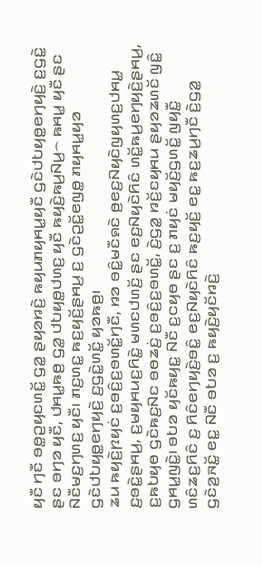ꤟꤢꤪ ꤚꤢꤪ ꤋꤥ꤭ꤑꤟꤢꤛꤢꤩ꤭ ꤞꤤ꤭ ꤔꤟꤤꤙꤢꤧ꤬ ꤒꤟꤣꤊꤟꤌꤣ꤭ꤟꤢꤪ ꤞꤢꤧꤓꤝꤟꤥ꤭ꤕꤚꤟꤢꤧ꤬ ꤢ꤬ꤞꤢꤧ꤭ ꤔꤢ ꤋꤚꤤ ꤟꤢꤪ, ꤓꤌꤣ꤭ꤒꤥ꤬ ꤞꤤ꤭ ꤓꤝꤟꤥ꤭ꤓꤛꤢ꤬ ꤟꤢꤪ ꤒꤟꤢꤧ꤬ꤒꤣ꤬ꤡꤣ꤬꤮ ꤒꤌꤣ꤭ ꤟꤢꤪ ꤔꤢ ꤡꤢꤪꤗꤢ꤬ꤚꤛꤢ꤬ ꤟꤢꤪ꤯ ꤊꤢ꤬ꤛꤢ꤭ ꤒꤢ꤬ꤟꤢꤩ꤬ꤔꤌꤣ꤬ ꤢ꤬ ꤞꤢꤧꤑꤢꤩ꤭ꤕꤜꤥ꤭ ꤊꤟꤌꤣ꤭ꤟꤤ ꤞꤢꤧꤓꤝꤟꤥ꤭ꤕꤚꤟꤢꤧ꤬ ꤢ꤬ꤞꤢꤧ꤭ꤛꤢꤩ꤭ ꤟꤤꤒꤥ꤬꤯
ꤘꤣ ꤒꤟꤢꤧ꤬ꤐꤟꤢꤦ ꤢ꤬ꤋꤢꤨ꤬ꤢ꤬ꤋꤛꤢꤩ꤭ꤚꤢꤪ, ꤙꤤ ꤋꤢꤨ꤭ꤗꤢꤪꤎꤢꤧ ꤥ꤬ꤕꤢ꤬ꤡꤟꤢꤧꤜꤟꤛꤢ꤬ꤓꤌꤣ꤭ ꤢ꤬ꤋꤢꤧ꤭ꤔꤌꤣ꤬, ꤢ꤬ꤗꤟꤌꤣꤢ꤬ꤖꤢꤧ꤭ ꤗꤛꤢꤓꤛꤢꤩ꤬ ꤔꤢ ꤕꤢ꤬ꤡꤟꤢꤧꤖꤢꤨ ꤛꤢꤩ꤭ꤒꤣ꤬ꤕꤚꤟꤢꤧ꤬ꤔꤌꤣ꤬, ꤢ꤬ꤒꤝꤟꤥ ꤞꤢꤧꤒꤢ꤬ꤡꤢ ꤋꤥꤘꤢꤦ꤬ ꤢ꤬ꤋꤢꤨ꤬ꤢ꤬ꤋꤛꤢꤩ꤭, ꤢꤧ꤬ꤞꤤ꤭ ꤙꤢꤩ꤬ꤢꤟꤌꤣ ꤔꤟꤤꤘꤛꤢꤩ ꤜꤢꤨ꤭ ꤞꤌꤣ꤭ꤜꤢꤧ꤭꤯ ꤋꤝꤤ ꤟꤢꤩꤒꤟꤢ꤭ ꤡꤢꤪ ꤢ꤬ꤍꤟꤥ ꤔꤢ ꤢ꤬ ꤊꤟꤢꤦ ꤗꤟꤢꤩ꤬ꤞꤛꤢꤩ꤭ ꤜꤟꤢꤪ꤭ ꤛꤢꤨꤘꤢ꤬ꤖꤢꤨ ꤢ꤬ ꤖꤢꤨꤕꤚꤟꤢꤧ꤬ꤋꤢꤨ꤭ ꤕꤢ꤬ꤡꤟꤢꤧꤖꤢꤨ ꤒꤢ꤬ꤟꤢꤩ꤬ ꤕꤢ꤭ ꤒꤢ꤬ꤘꤣ꤬ꤚꤢꤪ ꤢꤧ꤬ꤞꤤ꤭ ꤞꤢꤧꤤ꤬ꤏꤢꤩ꤭ ꤕꤢ꤭ ꤡꤢꤪ ꤋꤝꤤ ꤢ꤬ ꤒꤟꤢꤧ꤬ꤟꤢꤩꤙꤢꤧ꤬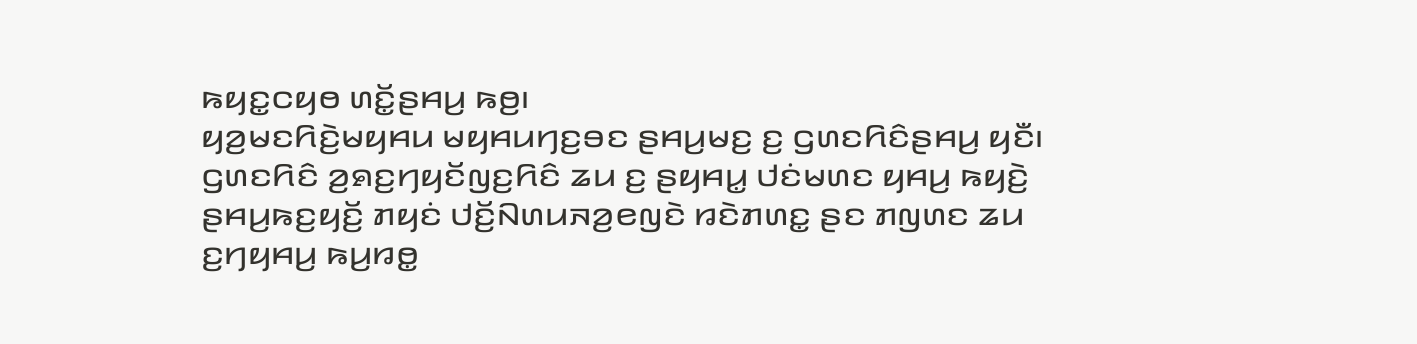ꤒꤟꤢ꤭ꤍꤟꤥ ꤛꤢꤩ꤭ꤔꤌꤣ꤬ ꤒꤥ꤬꤯
ꤟꤤ꤬ꤗꤢꤖꤢꤧ꤬ꤗꤟꤌꤣ ꤗꤟꤌꤣꤚꤢ꤬ꤋꤢ ꤔꤌꤣ꤬ꤗꤢ꤬ ꤢ꤬ ꤞꤛꤢꤖꤢꤨꤔꤌꤣ꤬ ꤟꤢꤪ꤯ ꤞꤛꤢꤖꤢꤨ ꤤ꤬ꤎꤢ꤬ꤚꤟꤢꤩꤜꤢ꤬ꤖꤢꤨ ꤘꤣ ꤢ꤬ ꤔꤟꤌꤣ꤭ ꤓꤢꤦꤗꤛꤢ ꤟꤌꤣ꤬ ꤒꤟꤢꤧ꤬ ꤔꤌꤣ꤬ꤒꤢ꤬ꤟꤢꤩ꤬ ꤊꤟꤢꤦ ꤓꤢꤩ꤬ꤡꤛꤣꤏꤤ꤬ꤕꤜꤢꤧ ꤙꤢꤧꤊꤛꤢ꤭ ꤔꤢ ꤊꤜꤛꤢ ꤘꤣ ꤢ꤬ꤚꤟꤌꤣ꤬ ꤒꤣ꤬ꤙꤥ꤭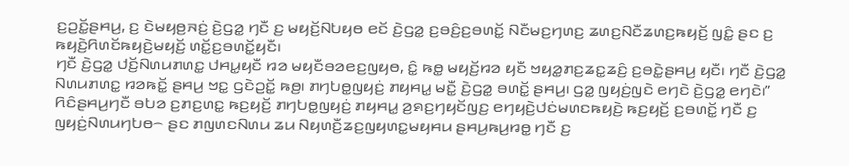ꤢ꤬ꤑꤢꤩ꤭ꤔꤌꤣ꤬, ꤢ꤬ ꤢꤧꤗꤟꤥ꤬ꤏꤢꤦ꤬ ꤢꤧ꤬ꤞꤤ꤭ ꤚꤢꤪ ꤢ꤬ ꤗꤟꤢꤩ꤬ꤡꤝꤟꤥ ꤕꤢꤩ ꤢꤧ꤬ꤞꤤ꤭ ꤢ꤬ꤋꤢꤨ꤬ꤢ꤬ꤋꤛꤢꤩ꤭ ꤡꤢꤪꤗꤢ꤬ꤚꤛꤢ꤬ ꤘꤛꤢ꤬ꤡꤢꤪꤘꤛꤢ꤬ꤒꤟꤢꤩ꤬ ꤜꤢꤨ꤭ ꤔꤢ ꤢ꤬ ꤒꤟꤢꤧ꤬ꤖꤛꤢꤩꤒꤟꤢꤧ꤬ꤗꤟꤢꤩ꤬ ꤛꤢꤩ꤭ꤢ꤬ꤋꤛꤢꤩ꤭ꤟꤢꤪ꤯
ꤚꤢꤪ ꤢꤧ꤬ꤞꤤ꤭ ꤓꤢꤩ꤬ꤡꤛꤣꤊꤛꤢ꤭ ꤓꤌꤣ꤭ꤟꤢꤪ ꤙꤤ ꤗꤟꤢꤪꤋꤤꤕꤢ꤬ꤜꤟꤥ, ꤢꤨ꤭ ꤒꤥ꤭ ꤗꤟꤢꤩ꤬ꤙꤤ ꤟꤢꤪ ꤠꤟꤤ꤭ꤊꤢ꤬ꤘꤢ꤭ꤘꤢꤨ꤬ ꤢ꤬ꤋꤢꤧ꤭ꤔꤌꤣ꤬ ꤟꤢꤪ꤯ ꤚꤢꤪ ꤢꤧ꤬ꤞꤤ꤭ ꤡꤛꤣꤊꤛꤢ꤭ ꤙꤤꤒꤢꤩ꤭ ꤔꤌꤣ꤬ ꤠꤢ꤭ ꤞꤢꤧꤑꤢꤩ꤭ ꤒꤥ꤬꤯ ꤊꤚꤝꤥ꤭ꤜꤟꤢꤦ꤬ ꤊꤟꤌꤣ꤭ ꤗꤢꤪ꤭ ꤢꤧ꤬ꤞꤤ꤭ ꤋꤛꤢꤩ꤭ ꤔꤌꤣ꤬꤯ ꤞꤤ꤭ ꤜꤟꤢꤦ꤬ꤜꤢꤧ ꤕꤚꤢꤧ ꤢꤧ꤬ꤞꤤ꤭ ꤕꤚꤢꤧ꤯”
ꤖꤢꤨꤔꤌꤣ꤬ꤚꤢꤪ ꤋꤝꤤ ꤢ꤬ꤊꤢ꤬ꤛꤢ꤭ ꤒꤢ꤬ꤟꤢꤩ꤬ ꤊꤚꤝꤥ꤭ꤜꤟꤢꤦ꤬ ꤊꤟꤌꤣ꤭ ꤤ꤬ꤎꤢ꤬ꤚꤟꤢꤩꤜꤢ꤬ ꤕꤚꤟꤢꤧ꤬ꤓꤢꤦꤗꤛꤢꤒꤟꤢꤧ꤬ ꤒꤢ꤬ꤟꤢꤩ꤬ ꤢ꤬ꤋꤛꤢꤩ꤭ ꤚꤢꤪ ꤢ꤬ ꤜꤟꤢꤦ꤬ꤡꤛꤣꤚꤝꤥ꤮ ꤔꤢ ꤊꤜꤛꤢꤡꤛꤣ ꤘꤣ ꤡꤟꤛꤢꤪ꤬ꤘꤢ꤬ꤜꤟꤛꤢ꤭ꤗꤟꤌꤣ ꤔꤌꤣ꤬ꤒꤣ꤬ꤙꤥ꤭ ꤚꤢꤪ ꤢ꤬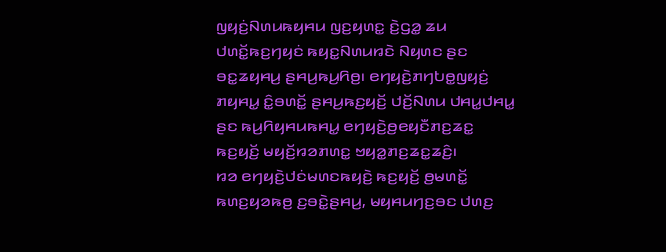ꤜꤟꤢꤦ꤬ꤡꤛꤣꤒꤟꤌꤣ ꤜꤢ꤬ꤟꤛꤢ꤭ ꤢꤧ꤬ꤞꤤ꤭ ꤘꤣ ꤓꤛꤢꤩ꤭ꤒꤢ꤬ꤚꤟꤢꤦ ꤒꤟꤢ꤭ꤡꤛꤣꤙꤢꤧ ꤡꤟꤛꤢ ꤔꤢ ꤋꤢ꤭ꤘꤟꤌꤣ꤬ ꤔꤌꤣ꤬ꤒꤣ꤬ꤖꤥ꤬꤯ ꤕꤚꤟꤢꤧ꤬ꤊꤚꤝꤥ꤭ꤜꤟꤢꤦ꤬ ꤊꤟꤌꤣ꤭ ꤢꤨ꤭ꤋꤛꤢꤩ꤭ ꤔꤌꤣ꤬ꤒꤢ꤬ꤟꤢꤩ꤬ ꤓꤢꤩ꤬ꤡꤛꤣ ꤓꤌꤣ꤭ꤓꤌꤣ꤭ ꤔꤢ ꤒꤣ꤬ꤖꤟꤌꤣꤒꤌꤣ꤭ ꤕꤚꤟꤢꤧ꤬ꤥ꤬ꤕꤟꤢꤪꤊꤢ꤬ꤘꤢ꤭ ꤒꤢ꤬ꤟꤢꤩ꤬ ꤗꤟꤢꤩ꤬ꤙꤤꤊꤛꤢ꤭ ꤠꤟꤤ꤭ꤊꤢ꤬ꤘꤢ꤭ꤘꤢꤨ꤬꤯
ꤙꤤ ꤕꤚꤟꤢꤧ꤬ꤓꤢꤦꤗꤛꤢꤒꤟꤢꤧ꤬ ꤒꤢ꤬ꤟꤢꤩ꤬ ꤥ꤬ꤗꤛꤢꤩ꤭ ꤒꤛꤢ꤬ꤟꤤꤒꤥ꤬ ꤢ꤬ꤋꤢꤧ꤭ꤔꤌꤣ꤬, ꤗꤟꤌꤣꤚꤢ꤬ꤋꤢ ꤓꤛꤢ꤬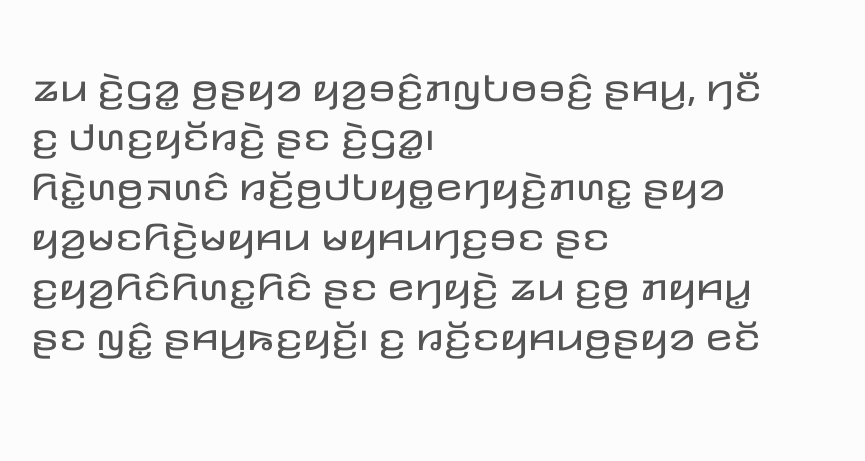ꤘꤣ ꤢꤧ꤬ꤞꤤ꤭ ꤥ꤬ꤔꤟꤤ ꤟꤤ꤬ꤋꤢꤨ꤬ꤊꤜꤝꤥꤋꤢꤨ꤬ ꤔꤌꤣ꤬, ꤚꤢꤪ ꤢ꤬ ꤓꤛꤢ꤬ꤟꤢꤩꤙꤢꤧ꤬ ꤔꤢ ꤢꤧ꤬ꤞꤤ꤭꤯
ꤖꤢꤧ꤭ꤛꤥ꤬ꤏꤛꤢꤨ ꤙꤢꤩ꤬ꤥ꤬ꤓꤝꤟꤥ꤭ꤕꤚꤟꤢꤧ꤬ꤊꤛꤢ꤭ ꤔꤟꤤ ꤟꤤ꤬ꤗꤢꤖꤢꤧ꤬ꤗꤟꤌꤣ ꤗꤟꤌꤣꤚꤢ꤬ꤋꤢ ꤔꤢ ꤢ꤬ꤟꤤ꤬ꤖꤢꤨꤖꤛꤢ꤭ꤖꤢꤨ ꤔꤢ ꤕꤚꤟꤢꤧ꤬ ꤘꤣ ꤢ꤬ꤥ꤬ ꤊꤟꤌꤣ꤭ ꤔꤢ ꤜꤢꤨ꤭ ꤔꤌꤣ꤬ꤒꤢ꤬ꤟꤢꤩ꤬꤯ ꤢ꤬ ꤙꤢꤩ꤬ꤢꤟꤌꤣꤥ꤬ꤔꤟꤤ ꤕꤢꤩ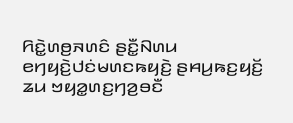ꤖꤢꤧ꤭ꤛꤥ꤬ꤏꤛꤢꤨ ꤔꤢꤪ꤭ꤡꤛꤣ ꤕꤚꤟꤢꤧ꤬ꤓꤢꤦꤗꤛꤢꤒꤟꤢꤧ꤬ ꤔꤌꤣ꤬ꤒꤢ꤬ꤟꤢꤩ꤬ ꤘꤣ ꤠꤟꤤ꤭ꤛꤢ꤬ꤚꤤ꤬ꤋꤢꤪ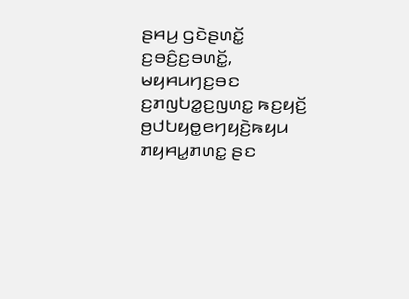ꤔꤌꤣ꤬ ꤞꤢꤧꤔꤛꤢꤩ꤭ ꤢ꤬ꤋꤢꤨ꤬ꤢ꤬ꤋꤛꤢꤩ꤭, ꤗꤟꤌꤣꤚꤢ꤬ꤋꤢ ꤢ꤬ꤊꤜꤝꤤ꤭ꤢ꤬ꤜꤛꤢ꤭ ꤒꤢ꤬ꤟꤢꤩ꤬ ꤥ꤬ꤓꤝꤟꤥ꤭ꤕꤚꤟꤢꤧ꤬ꤒꤟꤣ ꤊꤟꤌꤣ꤭ꤊꤛꤢ꤭ ꤔꤢ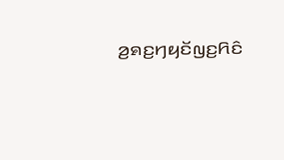ꤤ꤬ꤎꤢ꤬ꤚꤟꤢꤩꤜꤢ꤬ꤖꤢꤨ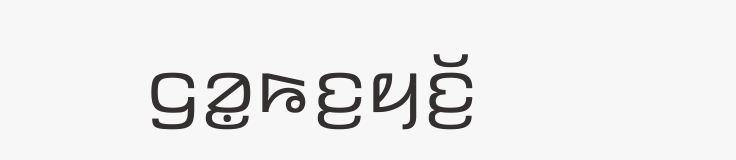ꤞꤤ꤭ꤒꤢ꤬ꤟꤢꤩ꤬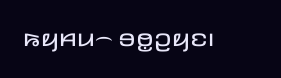ꤒꤟꤌꤣ꤮ ꤋꤥ꤭ꤑꤟꤢ꤯